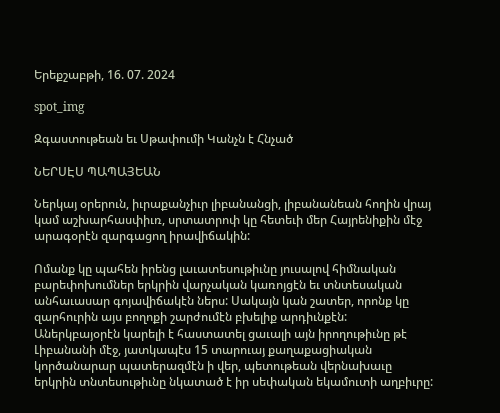Երեքշաբթի, 16. 07. 2024

spot_img

Զգաստութեան եւ Սթափումի Կանչն է Հնչած

ՆԵՐՍԷՍ ՊԱՊԱՅԵԱՆ

Ներկայ օրերուն, իւրաքանչիւր լիբանանցի, լիբանանեան հողին վրայ կամ աշխարհասփիւռ, սրտատրոփ կը հետեւի մեր Հայրենիքին մէջ արագօրէն զարգացող իրավիճակին:

Ոմանք կը պահեն իրենց լաւատեսութիւնը յուսալով հիմնական բարեփոխումներ երկրին վարչական կառոյցէն եւ տնտեսական անհաւասար գոյավիճակէն ներս: Սակայն կան շատեր, որոնք կը զարհուրին այս բողոքի շարժումէն բխելիք արդիւնքէն: Աներկբայօրէն կարելի է հաստատել ցաւալի այն իրողութիւնը թէ Լիբանանի մէջ, յատկապէս 15 տարուայ քաղաքացիական կործանարար պատերազմէն ի վեր, պետութեան վերնախաւը երկրին տնտեսութիւնը նկատած է իր սեփական եկամուտի աղբիւրը: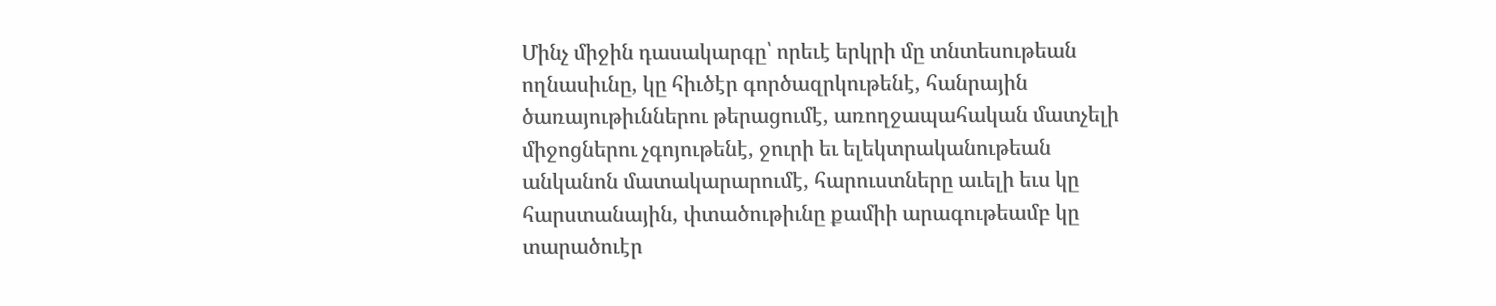Մինչ միջին դասակարգը՝ որեւէ երկրի մը տնտեսութեան ողնասիւնը, կը հիւծէր գործազրկութենէ, հանրային ծառայութիւններու թերացումէ, առողջապահական մատչելի միջոցներու չգոյութենէ, ջուրի եւ ելեկտրականութեան անկանոն մատակարարումէ, հարուստները աւելի եւս կը հարստանային, փտածութիւնը քամիի արագութեամբ կը տարածուէր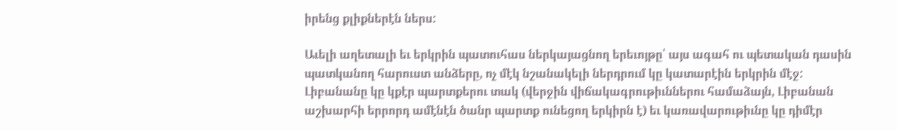իրենց քլիքներէն ներս:

Աւելի աղետալի եւ երկրին պատուհաս ներկայացնող երեւոյթը՝ այս ագահ ու պետական դասին պատկանող հարուստ անձերը, ոչ մէկ նշանակելի ներդրում կը կատարէին երկրին մէջ: Լիբանանը կը կքէր պարտքերու տակ (վերջին վիճակագրութիւններու համաձայն, Լիբանան աշխարհի երրորդ ամէնէն ծանր պարտք ունեցող երկիրն է) եւ կառավարութիւնը կը դիմէր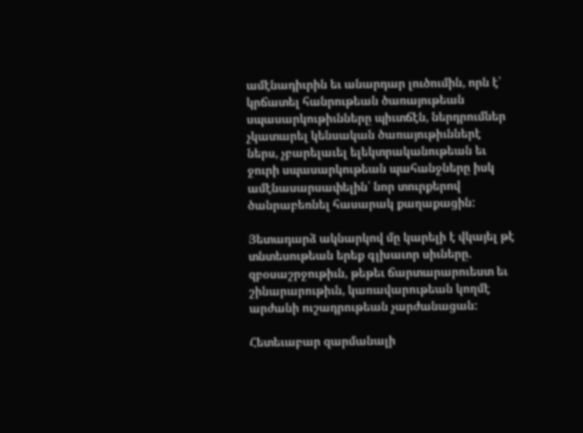ամէնադիւրին եւ անարդար լուծումին, որն է՝ կրճատել հանրութեան ծառայութեան սպասարկութիւնները պիւտճէն, ներդրումներ չկատարել կենսական ծառայութիւններէ ներս, չբարելաւել ելեկտրականութեան եւ ջուրի սպասարկութեան պահանջները իսկ ամէնասարսափելին՝ նոր տուրքերով ծանրաբեռնել հասարակ քաղաքացին:

Յետադարձ ակնարկով մը կարելի է վկայել թէ տնտեսութեան երեք գլխաւոր սիւները. զբօսաշրջութիւն, թեթեւ ճարտարարուեստ եւ շինարարութիւն, կառավարութեան կողմէ արժանի ուշադրութեան չարժանացան:

Հետեւաբար զարմանալի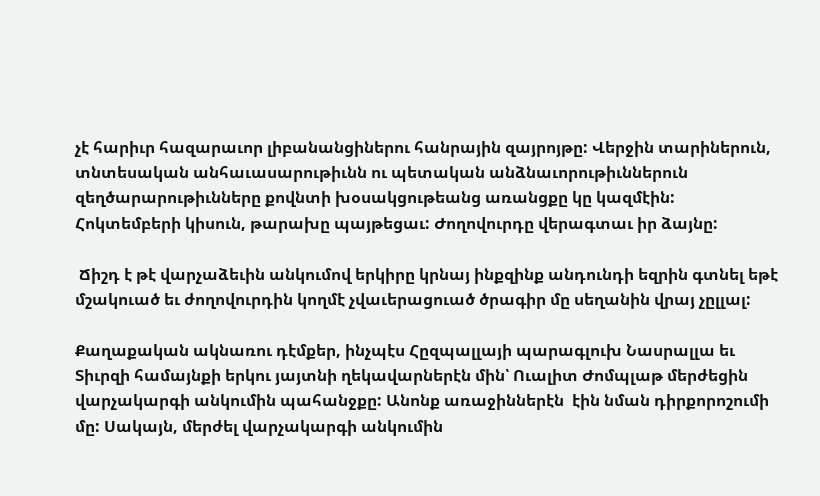չէ հարիւր հազարաւոր լիբանանցիներու հանրային զայրոյթը: Վերջին տարիներուն, տնտեսական անհաւասարութիւնն ու պետական անձնաւորութիւններուն զեղծարարութիւնները քովնտի խօսակցութեանց առանցքը կը կազմէին: Հոկտեմբերի կիսուն, թարախը պայթեցաւ: Ժողովուրդը վերագտաւ իր ձայնը:

 Ճիշդ է թէ վարչաձեւին անկումով երկիրը կրնայ ինքզինք անդունդի եզրին գտնել եթէ մշակուած եւ ժողովուրդին կողմէ չվաւերացուած ծրագիր մը սեղանին վրայ չըլլալ:

Քաղաքական ակնառու դէմքեր, ինչպէս Հըզպալլայի պարագլուխ Նասրալլա եւ Տիւրզի համայնքի երկու յայտնի ղեկավարներէն մին՝ Ուալիտ Ժոմպլաթ մերժեցին վարչակարգի անկումին պահանջքը: Անոնք առաջիններէն  էին նման դիրքորոշումի մը: Սակայն, մերժել վարչակարգի անկումին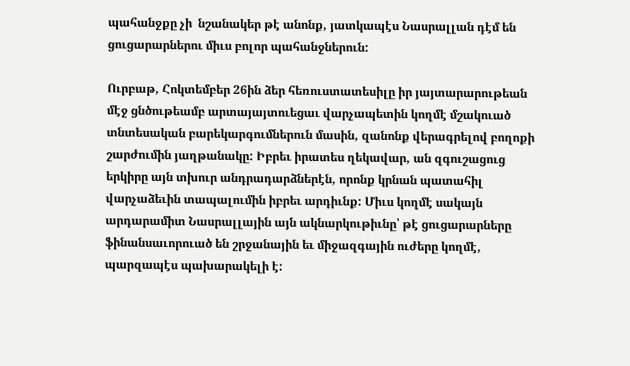պահանջքը չի  նշանակեր թէ անոնք, յատկապէս Նասրալլան դէմ են ցուցարարներու միւս բոլոր պահանջներուն:

Ուրբաթ, Հոկտեմբեր 26ին ձեր հեռուստատեսիլը իր յայտարարութեան մէջ ցնծութեամբ արտայայտուեցաւ վարչապետին կողմէ մշակուած տնտեսական բարեկարգումներուն մասին, զանոնք վերագրելով բողոքի շարժումին յաղթանակը: Իբրեւ իրատես ղեկավար, ան զգուշացուց երկիրը այն տխուր անդրադարձներէն, որոնք կրնան պատահիլ վարչաձեւին տապալումին իբրեւ արդիւնք: Միւս կողմէ սակայն արդարամիտ Նասրալլային այն ակնարկութիւնը՝ թէ ցուցարարները ֆինանսաւորուած են շրջանային եւ միջազգային ուժերը կողմէ, պարզապէս պախարակելի է: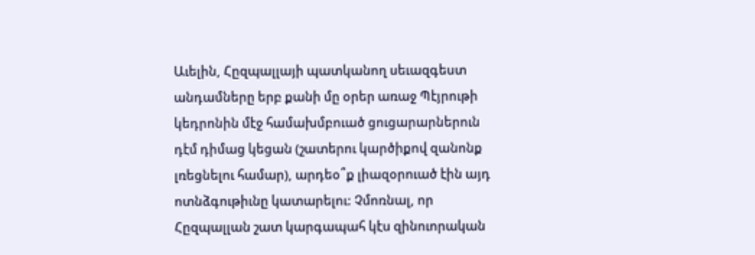Աւելին, Հըզպալլայի պատկանող սեւազգեստ անդամները երբ քանի մը օրեր առաջ Պէյրութի կեդրոնին մէջ համախմբուած ցուցարարներուն դէմ դիմաց կեցան (շատերու կարծիքով զանոնք լռեցնելու համար), արդեօ՞ք լիազօրուած էին այդ ոտնձգութիւնը կատարելու: Չմոռնալ, որ Հըզպալլան շատ կարգապահ կէս զինուորական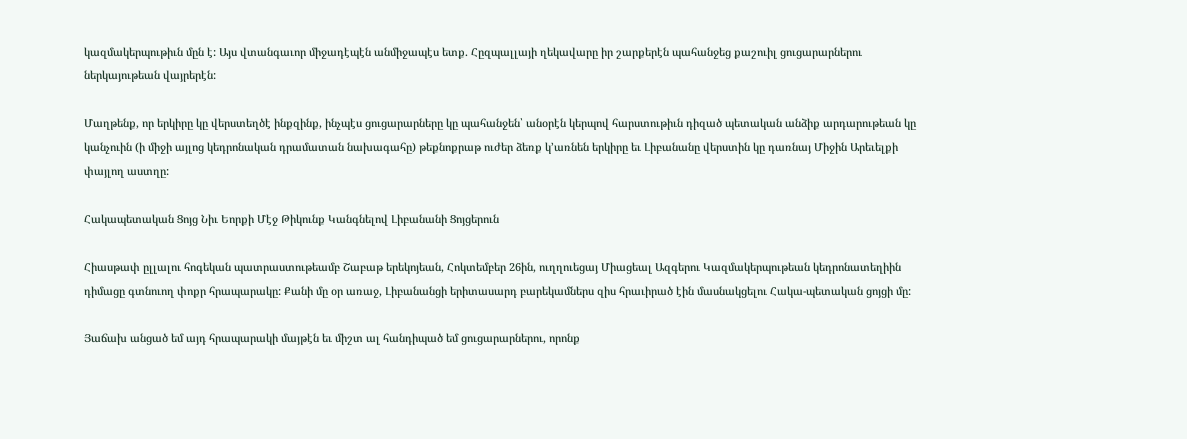կազմակերպութիւն մըն է: Այս վտանգաւոր միջադէպէն անմիջապէս ետք. Հըզպալլայի ղեկավարը իր շարքերէն պահանջեց քաշուիլ ցուցարարներու ներկայութեան վայրերէն:

Մաղթենք, որ երկիրը կը վերստեղծէ ինքզինք, ինչպէս ցուցարարները կը պահանջեն՝ անօրէն կերպով հարստութիւն դիզած պետական անձիք արդարութեան կը կանչուին (ի միջի այլոց կեդրոնական դրամատան նախագահը) թեքնոքրաթ ուժեր ձեռք կ’առնեն երկիրը եւ Լիբանանը վերստին կը դառնայ Միջին Արեւելքի փայլող աստղը:

Հակապետական Ցոյց Նիւ Եորքի Մէջ Թիկունք Կանգնելով Լիբանանի Ցոյցերուն

Հիասթափ ըլլալու հոգեկան պատրաստութեամբ Շաբաթ երեկոյեան, Հոկտեմբեր 26ին, ուղղուեցայ Միացեալ Ազգերու Կազմակերպութեան կեդրոնատեղիին դիմացը գտնուող փոքր հրապարակը: Քանի մը օր առաջ, Լիբանանցի երիտասարդ բարեկամներս զիս հրաւիրած էին մասնակցելու Հակա-պետական ցոյցի մը:

Յաճախ անցած եմ այդ հրապարակի մայթէն եւ միշտ ալ հանդիպած եմ ցուցարարներու, որոնք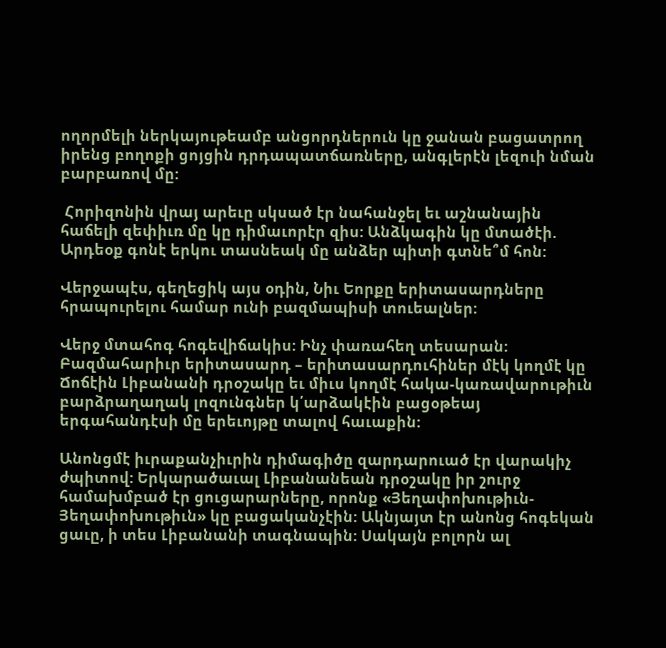ողորմելի ներկայութեամբ անցորդներուն կը ջանան բացատրող իրենց բողոքի ցոյցին դրդապատճառները, անգլերէն լեզուի նման բարբառով մը:

 Հորիզոնին վրայ արեւը սկսած էր նահանջել եւ աշնանային հաճելի զեփիւռ մը կը դիմաւորէր զիս: Անձկագին կը մտածէի. Արդեօք գոնէ երկու տասնեակ մը անձեր պիտի գտնե՞մ հոն:

Վերջապէս, գեղեցիկ այս օդին, Նիւ Եորքը երիտասարդները հրապուրելու համար ունի բազմապիսի տուեալներ:

Վերջ մտահոգ հոգեվիճակիս: Ինչ փառահեղ տեսարան: Բազմահարիւր երիտասարդ – երիտասարդուհիներ մէկ կողմէ կը Ճոճէին Լիբանանի դրօշակը եւ միւս կողմէ հակա-կառավարութիւն բարձրաղաղակ լոզունգներ կ՛արձակէին բացօթեայ երգահանդէսի մը երեւոյթը տալով հաւաքին:

Անոնցմէ իւրաքանչիւրին դիմագիծը զարդարուած էր վարակիչ ժպիտով: Երկարածաւալ Լիբանանեան դրօշակը իր շուրջ համախմբած էր ցուցարարները, որոնք «Յեղափոխութիւն-Յեղափոխութիւն» կը բացականչէին: Ակնյայտ էր անոնց հոգեկան ցաւը, ի տես Լիբանանի տագնապին: Սակայն բոլորն ալ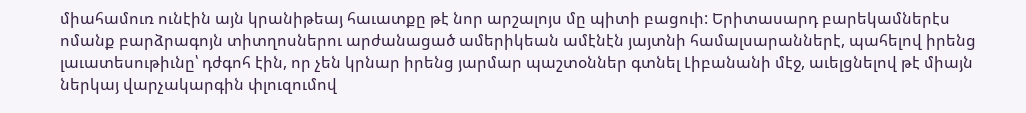միահամուռ ունէին այն կրանիթեայ հաւատքը թէ նոր արշալոյս մը պիտի բացուի: Երիտասարդ բարեկամներէս ոմանք բարձրագոյն տիտղոսներու արժանացած ամերիկեան ամէնէն յայտնի համալսարաններէ, պահելով իրենց լաւատեսութիւնը՝ դժգոհ էին, որ չեն կրնար իրենց յարմար պաշտօններ գտնել Լիբանանի մէջ, աւելցնելով թէ միայն ներկայ վարչակարգին փլուզումով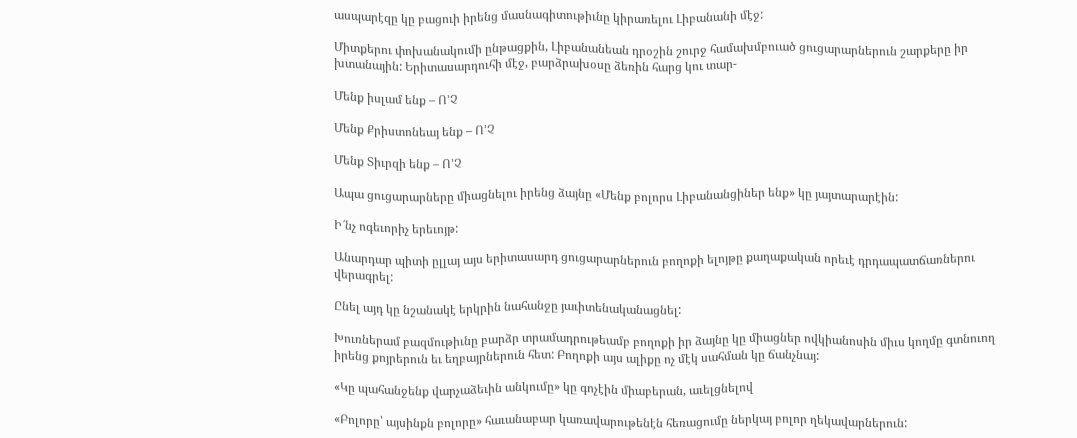ասպարէզը կը բացուի իրենց մասնագիտութիւնը կիրառելու Լիբանանի մէջ:

Միտքերու փոխանակումի ընթացքին, Լիբանանեան դրօշին շուրջ համախմբուած ցուցարարներուն շարքերը իր խտանային: Երիտասարդուհի մէջ, բարձրախօսը ձեռին հարց կու տար-

Մենք իսլամ ենք – Ո’Չ

Մենք Քրիստոնեայ ենք – Ո’Չ

Մենք Տիւրզի ենք – Ո’Չ

Ապա ցուցարարները միացնելու իրենց ձայնը «Մենք բոլորս Լիբանանցիներ ենք» կը յայտարարէին:

Ի՜նչ ոգեւորիչ երեւոյթ:

Անարդար պիտի ըլլայ այս երիտասարդ ցուցարարներուն բողոքի ելոյթը քաղաքական որեւէ դրդապատճառներու վերագրել:

Ընել այդ կը նշանակէ երկրին նահանջը յաւիտենականացնել:

Խուռներամ բազմութիւնը բարձր տրամադրութեամբ բողոքի իր ձայնը կը միացներ ովկիանոսին միւս կողմը գտնուող իրենց քոյրերուն եւ եղբայրներուն հետ: Բողոքի այս ալիքը ոչ մէկ սահման կը ճանչնայ:

«Կը պահանջենք վարչաձեւին անկումը» կը գոչէին միաբերան, աւելցնելով

«Բոլորը՝ այսինքն բոլորը» հաւանաբար կառավարութենէն հեռացումը ներկայ բոլոր ղեկավարներուն: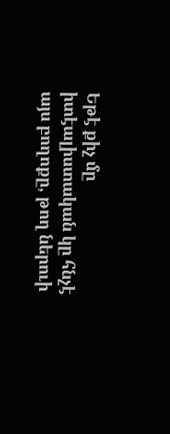Եթէ քիչ մը իտէալիստական կը հնչէ այս բողոքը, թող ներուի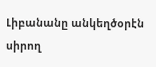Լիբանանը անկեղծօրէն սիրող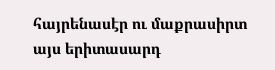հայրենասէր ու մաքրասիրտ այս երիտասարդ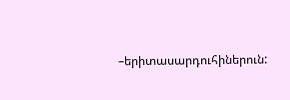–երիտասարդուհիներուն: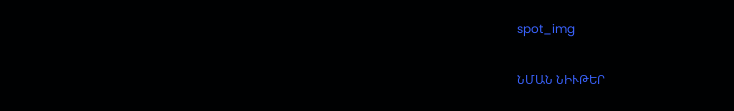spot_img

ՆՄԱՆ ՆԻՒԹԵՐ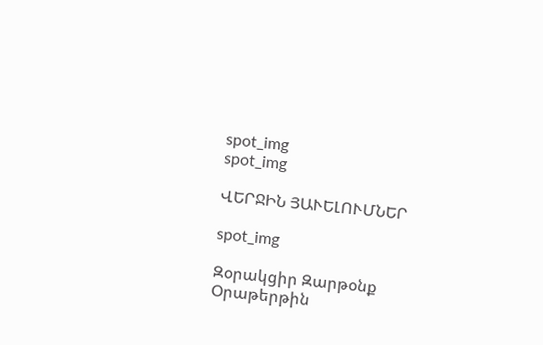spot_img
spot_img

ՎԵՐՋԻՆ ՅԱՒԵԼՈՒՄՆԵՐ

spot_img

Զօրակցիր Զարթօնք Օրաթերթին